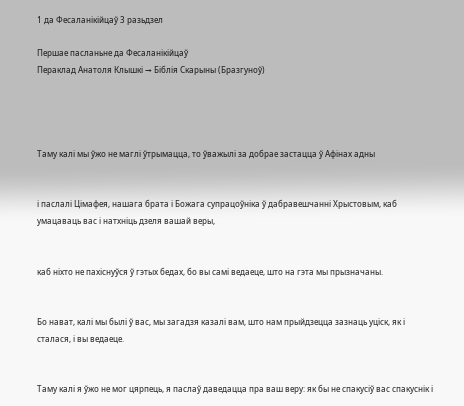1 да Фесаланікійцаў 3 разьдзел

Першае пасланьне да Фесаланікійцаў
Пераклад Анатоля Клышкi → Біблія Скарыны (Бразгуноў)




Таму калі мы ўжо не маглі ўтрымацца, то ўважылі за добрае застацца ў Афінах адны


і паслалі Цімафея, нашага брата і Божага супрацоўніка ў дабравешчанні Хрыстовым, каб умацаваць вас і натхніць дзеля вашай веры,


каб ніхто не пахіснуўся ў гэтых бедах, бо вы самі ведаеце, што на гэта мы прызначаны.


Бо нават, калі мы былі ў вас, мы загадзя казалі вам, што нам прыйдзецца зазнаць уціск, як і сталася, і вы ведаеце.


Таму калі я ўжо не мог цярпець, я паслаў даведацца пра ваш веру: як бы не спакусіў вас спакуснік і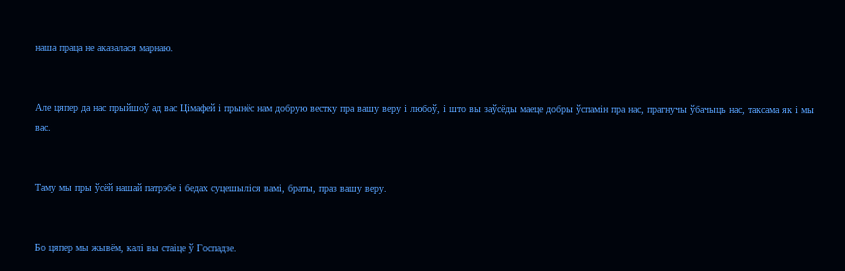наша праца не аказалася марнаю.


Але цяпер да нас прыйшоў ад вас Цімафей і прынёс нам добрую вестку пра вашу веру і любоў, і што вы заўсёды маеце добры ўспамін пра нас, прагнучы ўбачыць нас, таксама як і мы вас.


Таму мы пры ўсёй нашай патрэбе і бедах суцешыліся вамі, браты, праз вашу веру.


Бо цяпер мы жывём, калі вы стаіце ў Госпадзе.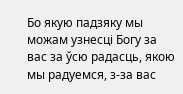Бо якую падзяку мы можам узнесці Богу за вас за ўсю радасць, якою мы радуемся, з-за вас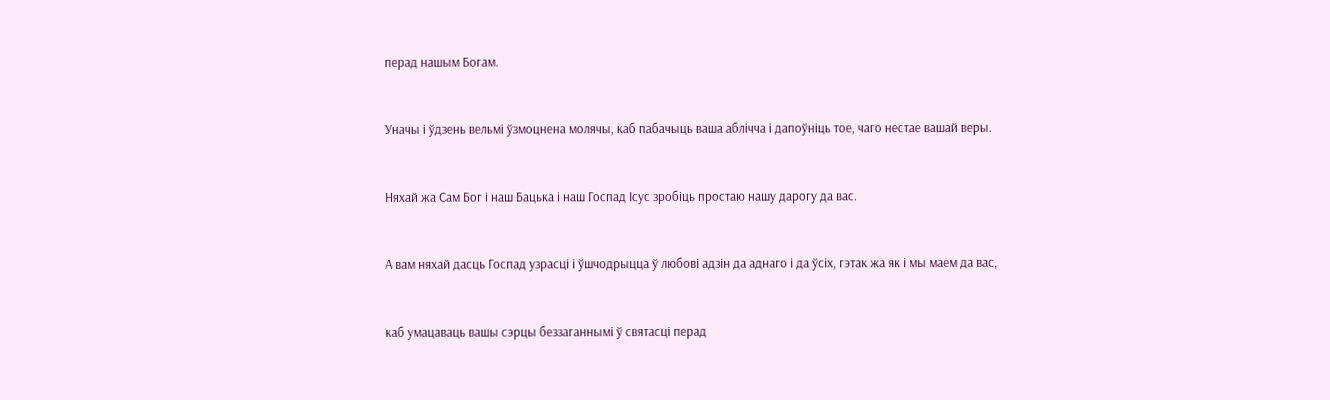перад нашым Богам.


Уначы і ўдзень вельмі ўзмоцнена молячы, каб пабачыць ваша аблічча і дапоўніць тое, чаго нестае вашай веры.


Няхай жа Сам Бог і наш Бацька і наш Госпад Ісус зробіць простаю нашу дарогу да вас.


А вам няхай дасць Госпад узрасці і ўшчодрыцца ў любові адзін да аднаго і да ўсіх, гэтак жа як і мы маем да вас,


каб умацаваць вашы сэрцы беззаганнымі ў святасці перад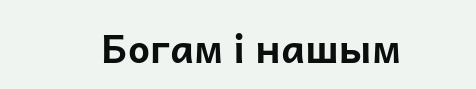Богам і нашым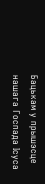Бацькам у прышэсце нашага Госпада Ісуса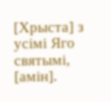[Хрыста] з усімі Яго святымі, [амін].